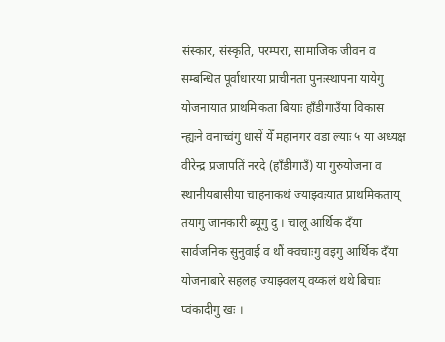संस्कार, संस्कृति, परम्परा, सामाजिक जीवन व सम्बन्धित पूर्वाधारया प्राचीनता पुनःस्थापना यायेगु योजनायात प्राथमिकता बियाः हाँडीगाउँया विकास न्ह्यःने वनाच्वंगु धासें येँ महानगर वडा ल्याः ५ या अध्यक्ष वीरेन्द्र प्रजापतिं नरदे (हाँडीगाउँ) या गुरुयोजना व स्थानीयबासीया चाहनाकथं ज्याझ्वःयात प्राथमिकताय् तयागु जानकारी ब्यूगु दु । चालू आर्थिक दँया सार्वजनिक सुनुवाई व थौं क्वचाःगु वइगु आर्थिक दँया योजनाबारे सहलह ज्याझ्वलय् वय्कलं थथे बिचाः प्वंकादीगु खः ।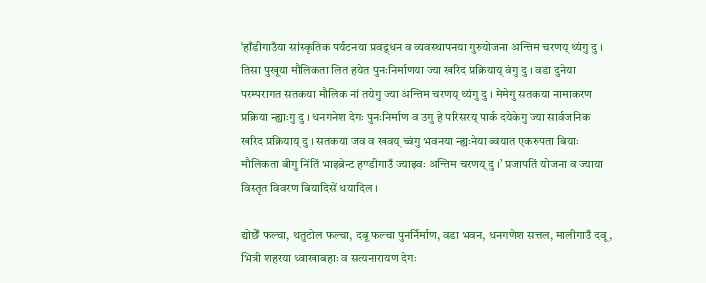‘हाँडीगाउँया सांस्कृतिक पर्यटनया प्रवद्र्धन व व्यवस्थापनया गुरुयोजना अन्तिम चरणय् थ्यंगु दु । तिसा पुखूया मौलिकता लित हयेत पुनःनिर्माणया ज्या खरिद प्रक्रियाय् वंगु दु । वडा दुनेया परम्परागत सतकया मौलिक नां तयेगु ज्या अन्तिम चरणय् थ्यंगु दु । मेमेगु सतकया नामाकरण प्रक्रिया न्ह्याःगु दु । धनगनेश देगः पुनःनिर्माण व उगु हे परिसरय् पार्क दयेकेगु ज्या सार्वजनिक खरिद प्रक्रियाय् दु । सतकया जव व खवय् च्वंगु भवनया न्ह्यःनेया ब्वयात एकरुपता बियाः मौलिकता बीगु निंतिं भाइब्रेन्ट हण्डीगाउँ ज्याझ्वः अन्तिम चरणय् दु ।’ प्रजापतिं योजना व ज्याया विस्तृत विवरण बियादिसें धयादिल ।

द्योछेँ फल्चा, थतुटोल फल्चा, दबू फल्चा पुनर्निर्माण, वडा भवन, धनगणेश सत्तल, मालीगाउँ दवू, भित्री शहरया ध्वाखाबहाः व सत्यनारायण देगः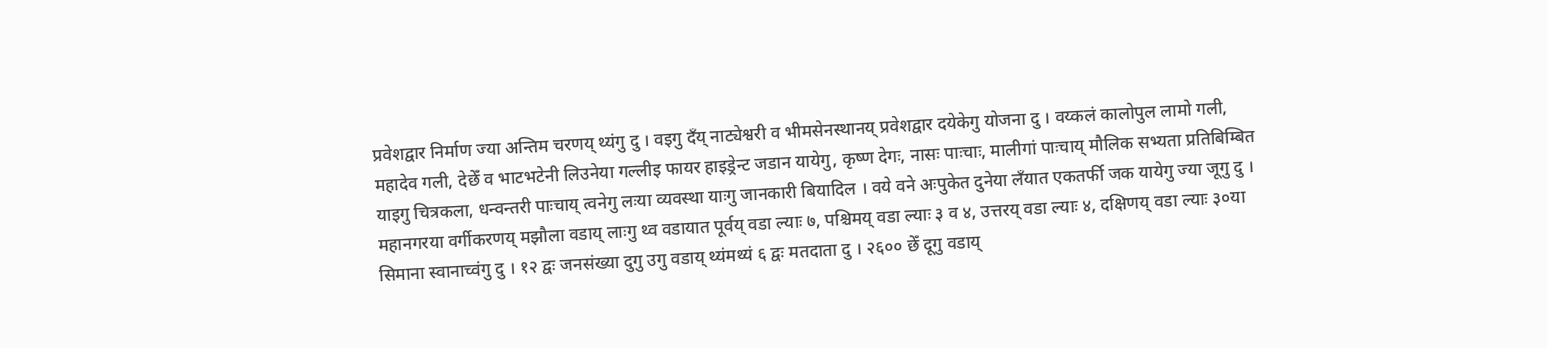प्रवेशद्वार निर्माण ज्या अन्तिम चरणय् थ्यंगु दु । वइगु दँय् नाट्येश्वरी व भीमसेनस्थानय् प्रवेशद्वार दयेकेगु योजना दु । वय्कलं कालोपुल लामो गली, महादेव गली, देछेँ व भाटभटेनी लिउनेया गल्लीइ फायर हाइड्रेन्ट जडान यायेगु, कृष्ण देगः, नासः पाःचाः, मालीगां पाःचाय् मौलिक सभ्यता प्रतिबिम्बित याइगु चित्रकला, धन्वन्तरी पाःचाय् त्वनेगु लःया व्यवस्था याःगु जानकारी बियादिल । वये वने अःपुकेत दुनेया लँयात एकतर्फी जक यायेगु ज्या जूगु दु ।
महानगरया वर्गीकरणय् मझौला वडाय् लाःगु थ्व वडायात पूर्वय् वडा ल्याः ७, पश्चिमय् वडा ल्याः ३ व ४, उत्तरय् वडा ल्याः ४, दक्षिणय् वडा ल्याः ३०या सिमाना स्वानाच्वंगु दु । १२ द्वः जनसंख्या दुगु उगु वडाय् थ्यंमथ्यं ६ द्वः मतदाता दु । २६०० छेँ दूगु वडाय्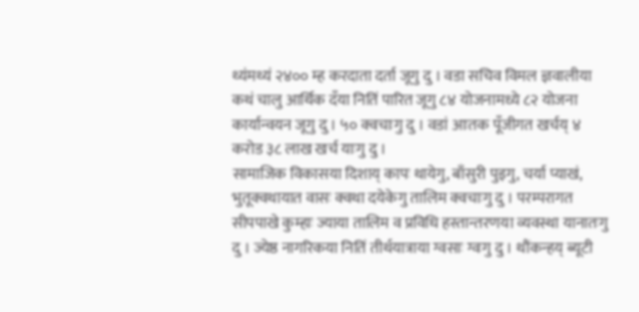थ्यंमथ्यं २४०० म्ह करदाता दर्ता जूगु दु । वडा सचिव विमल ज्ञवालीया कथं चालु आर्थिक दँया नितिं पारित जूगु ८४ योजनामध्ये ८२ योजना कार्यान्वयन जूगु दु । ५० क्वचाःगु दु । वडां आःतक पूँजीगत खर्चय् ४ करोड ३८ लाख खर्च याःगु दु ।
सामाजिक विकासया दिशाय् कापः थायेगु, बाँसुरी पुइगु, चर्या प्याखं, भुतूक्वथायात वासः क्वथा दयेकेगु तालिम क्वचाःगु दु । परम्परागत सीपपाखे कुम्हाः ज्याया तालिम व प्रविधि हस्तान्तरणया व्यवस्था यानातःगु दु । ज्येष्ठ नागरिकया नितिं तीर्थयात्राया ग्वसाः ग्वःगु दु । थौंकन्हय् ब्यूटी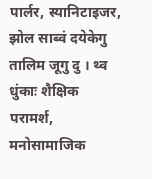पार्लर, स्यानिटाइजर, झोल साब्वं दयेकेगु तालिम जूगु दु । थ्व धुंकाः शैक्षिक परामर्श, मनोसामाजिक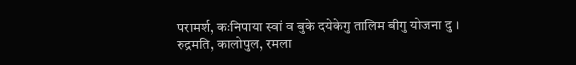परामर्श, कःनिपाया स्वां व बुके दयेकेगु तालिम बीगु योजना दु ।
रुद्रमति, कालोपुल, रमला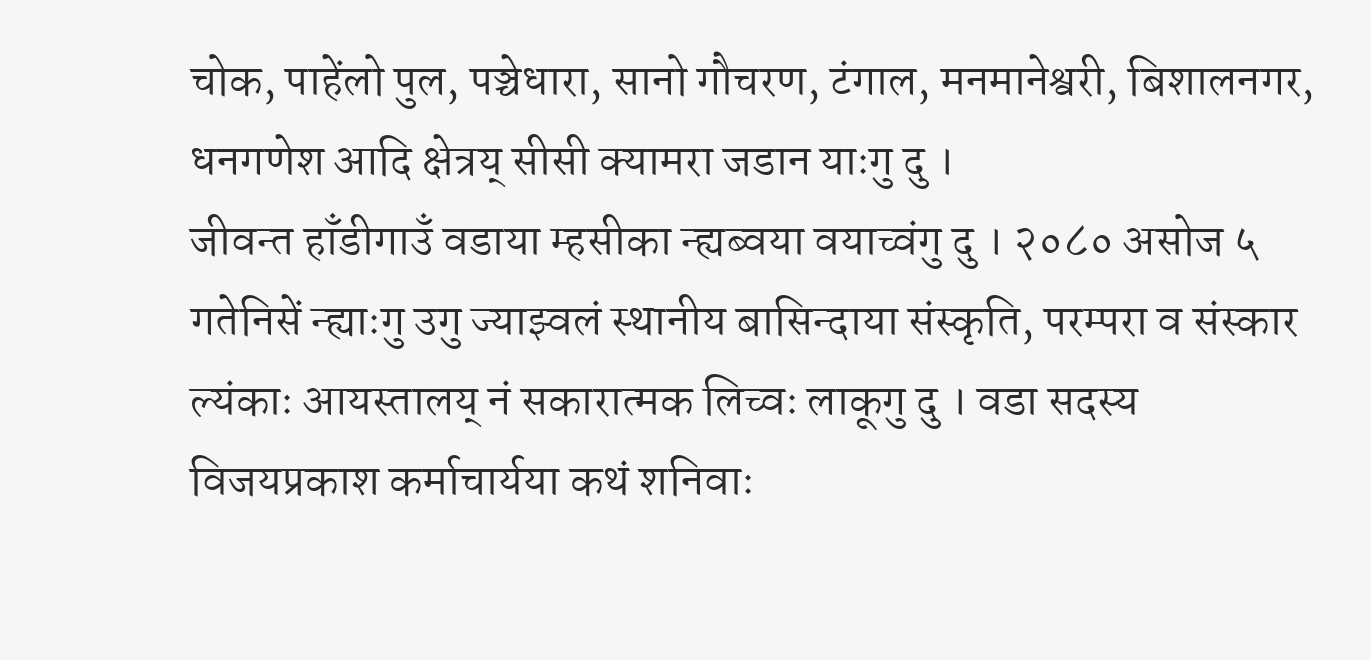चोक, पाहेंलो पुल, पञ्चेधारा, सानो गौचरण, टंगाल, मनमानेश्वरी, बिशालनगर, धनगणेश आदि क्षेत्रय् सीसी क्यामरा जडान याःगु दु ।
जीवन्त हाँडीगाउँ वडाया म्हसीका न्ह्यब्वया वयाच्वंगु दु । २०८० असोज ५ गतेनिसें न्ह्याःगु उगु ज्याझ्वलं स्थानीय बासिन्दाया संस्कृति, परम्परा व संस्कार ल्यंकाः आयस्तालय् नं सकारात्मक लिच्वः लाकूगु दु । वडा सदस्य विजयप्रकाश कर्माचार्यया कथं शनिवाः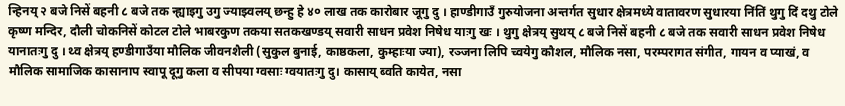न्हिनय् २ बजे निसें बहनी ८ बजे तक न्ह्याइगु उगु ज्याझ्वलय् छन्हु हे ४० लाख तक कारोबार जूगु दु । हाण्डीगाउँ गुरुयोजना अन्तर्गत सुधार क्षेत्रमध्ये वातावरण सुधारया निंतिं थुगु दिं दथु टोले कृष्ण मन्दिर, दौली चोकनिसें कोटल टोले भाबरकुण तकया सतकखण्डय् सवारी साधन प्रवेश निषेध याःगु खः । थुगु क्षेत्रय् सुथय् ८ बजे निसें बहनी ८ बजे तक सवारी साधन प्रवेश निषेध यानातःगु दु । थ्व क्षेत्रय् हण्डीगाउँया मौलिक जीवनशैली (सुकुल बुनाई, काष्ठकला, कुम्हाःया ज्या), रञ्जना लिपि च्वयेगु कौशल, मौलिक नसा, परम्परागत संगीत, गायन व प्याखं, व मौलिक सामाजिक कासानाप स्वापू दूगु कला व सीपया ग्वसाः ग्वयातःगु दु। कासाय् ब्वति कायेत, नसा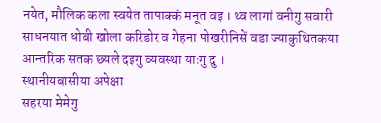नयेत, मौलिक कला स्वयेत तापाक्कं मनूत वइ । थ्व लागां वनीगु सवारी साधनयात धोबी खोला करिडोर व गेहना पोखरीनिसें वडा ज्याकुथितकया आन्तरिक सतक छ्यले दइगु व्यवस्था याःगु दु ।
स्थानीयबासीया अपेक्षा
सहरया मेमेगु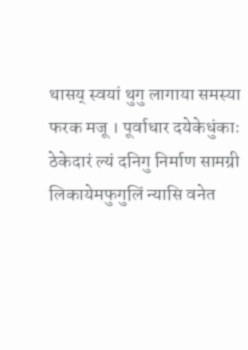थासय् स्वयां थुगु लागाया समस्या फरक मजू । पूर्वाधार दयेकेधुंकाः ठेकेदारं ल्यं दनिगु निर्माण सामग्री लिकायेमफुगुलिं न्यासि वनेत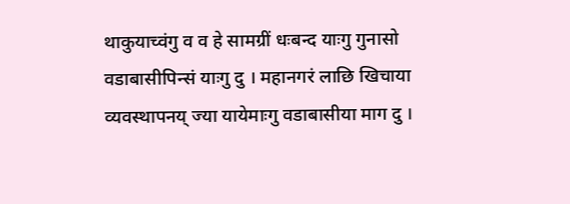थाकुयाच्वंगु व व हे सामग्रीं धःबन्द याःगु गुनासो वडाबासीपिन्सं याःगु दु । महानगरं लाछि खिचाया व्यवस्थापनय् ज्या यायेमाःगु वडाबासीया माग दु ।